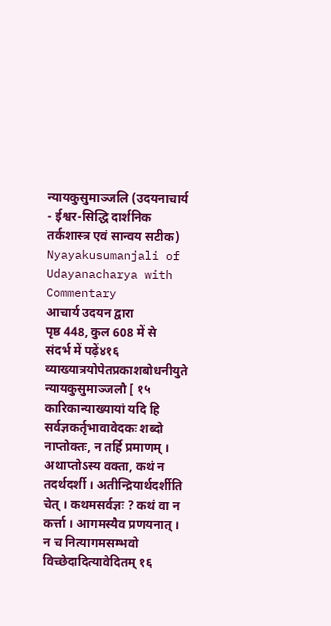न्यायकुसुमाञ्जलि (उदयनाचार्य - ईश्वर-सिद्धि दार्शनिक तर्कशास्त्र एवं सान्वय सटीक)
Nyayakusumanjali of Udayanacharya with Commentary
आचार्य उदयन द्वारा
पृष्ठ 448, कुल 608 में से
संदर्भ में पढ़ें४१६ व्याख्यात्रयोपेतप्रकाशबोधनीयुते न्यायकुसुमाञ्जलौ [ १५ कारिकान्याख्यायां यदि हि सर्वज्ञकर्तृभावावेदकः शब्दो नाप्तोक्तः, न तर्हि प्रमाणम् । अथाप्तोऽस्य वक्ता, कथं न तदर्थदर्शी । अतीन्द्रियार्थदर्शीति चेत् । कथमसर्वज्ञः ? कथं वा न कर्त्ता । आगमस्यैव प्रणयनात् । न च नित्यागमसम्भवो विच्छेदादित्यावेदितम् १६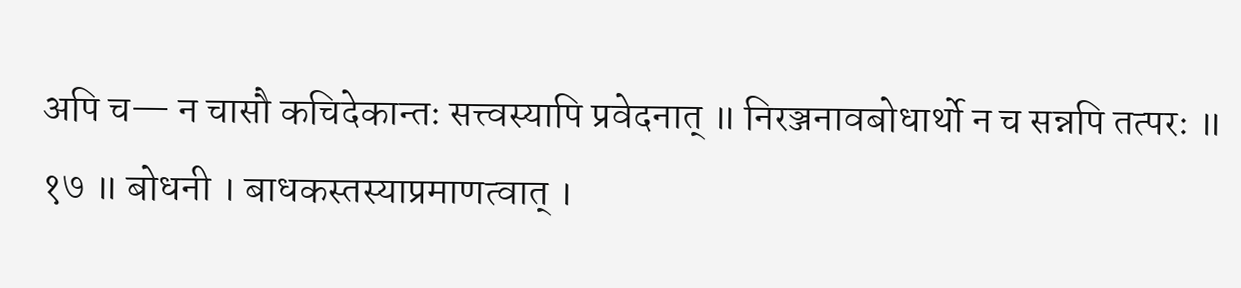अपि च— न चासौ कचिदेकान्तः सत्त्वस्यापि प्रवेदनात् ॥ निरञ्जनावबोधार्थो न च सन्नपि तत्परः ॥ १७ ॥ बोधनी । बाधकस्तस्याप्रमाणत्वात् ।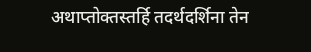अथाप्तोक्तस्तर्हि तदर्थदर्शिना तेन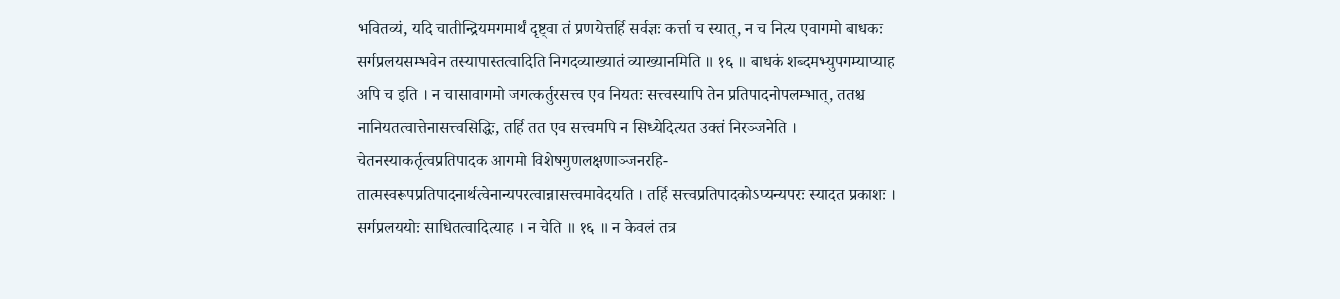भवितव्यं, यदि चातीन्द्रियमगमार्थं दृष्ट्वा तं प्रणयेत्तर्हि सर्वज्ञः कर्त्ता च स्यात्, न च नित्य एवागमो बाधकः सर्गप्रलयसम्भवेन तस्यापास्तत्वादिति निगदव्याख्यातं व्याख्यानमिति ॥ १६ ॥ बाधकं शब्दमभ्युपगम्याप्याह अपि च इति । न चासावागमो जगत्कर्तुरसत्त्व एव नियतः सत्त्वस्यापि तेन प्रतिपादनोपलम्भात्, ततश्च नानियतत्वात्तेनासत्त्वसिद्धिः, तर्हि तत एव सत्त्वमपि न सिध्येदित्यत उक्तं निरञ्जनेति । चेतनस्याकर्तृत्वप्रतिपादक आगमो विशेषगुणलक्षणाञ्जनरहि- तात्मस्वरूपप्रतिपादनार्थत्वेनान्यपरत्वान्नासत्त्वमावेदयति । तर्हि सत्त्वप्रतिपादकोऽप्यन्यपरः स्यादत प्रकाशः । सर्गप्रलययोः साधितत्वादित्याह । न चेति ॥ १६ ॥ न केवलं तत्र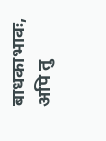बाधकाभावः, अपि तु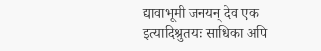द्यावाभूमी जनयन् देव एक इत्यादिश्रुतयः साधिका अपि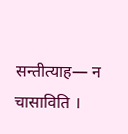सन्तीत्याह— न चासाविति ।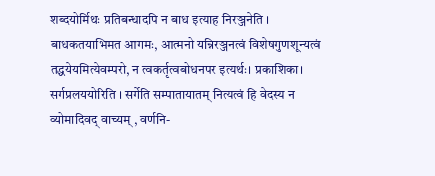शब्दयोर्मिथः प्रतिबन्धादपि न बाध इत्याह निरञ्जनेति । बाधकतयाभिमत आगमः, आत्मनो यन्निरञ्जनत्वं विशेषगुणशून्यत्वं तद्धयेयमित्येवम्परो, न त्वकर्तृत्वबोधनपर इत्यर्थः। प्रकाशिका। सर्गप्रलययोरिति । सर्गेति सम्पातायातम् नित्यत्वं हि वेदस्य न व्योमादिवद् वाच्यम् , वर्णनि-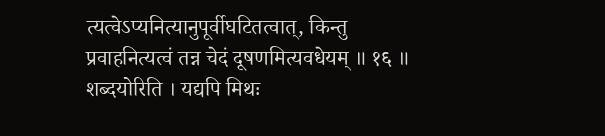त्यत्वेऽप्यनित्यानुपूर्वीघटितत्वात्, किन्तु प्रवाहनित्यत्वं तन्न चेदं दूषणमित्यवधेयम् ॥ १६ ॥ शब्दयोरिति । यद्यपि मिथः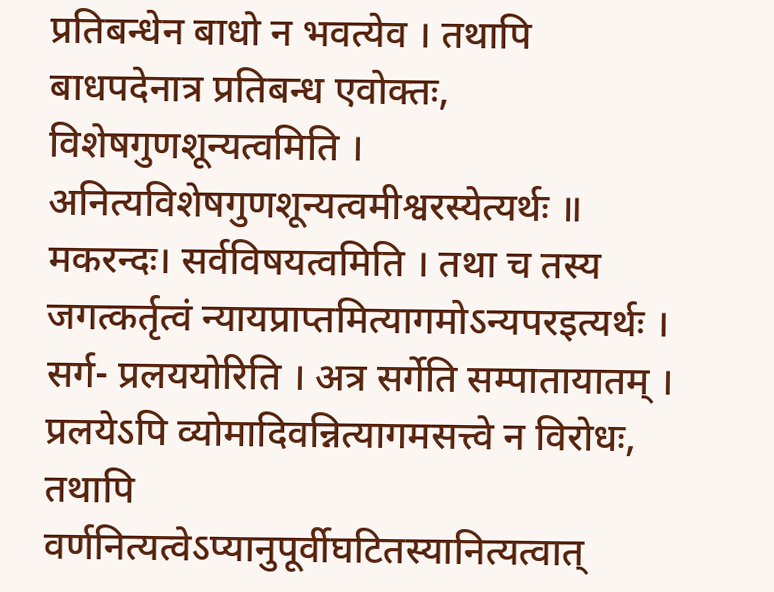प्रतिबन्धेन बाधो न भवत्येव । तथापि बाधपदेनात्र प्रतिबन्ध एवोक्तः, विशेषगुणशून्यत्वमिति । अनित्यविशेषगुणशून्यत्वमीश्वरस्येत्यर्थः ॥ मकरन्दः। सर्वविषयत्वमिति । तथा च तस्य जगत्कर्तृत्वं न्यायप्राप्तमित्यागमोऽन्यपरइत्यर्थः । सर्ग- प्रलययोरिति । अत्र सर्गेति सम्पातायातम् । प्रलयेऽपि व्योमादिवन्नित्यागमसत्त्वे न विरोधः, तथापि वर्णनित्यत्वेऽप्यानुपूर्वीघटितस्यानित्यत्वात्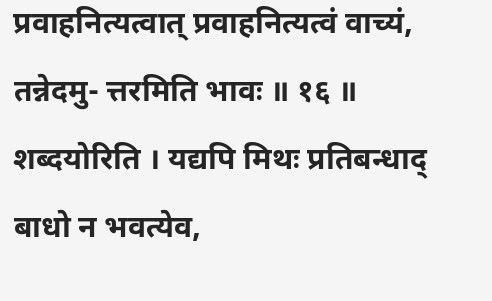प्रवाहनित्यत्वात् प्रवाहनित्यत्वं वाच्यं, तन्नेदमु- त्तरमिति भावः ॥ १६ ॥ शब्दयोरिति । यद्यपि मिथः प्रतिबन्धाद् बाधो न भवत्येव,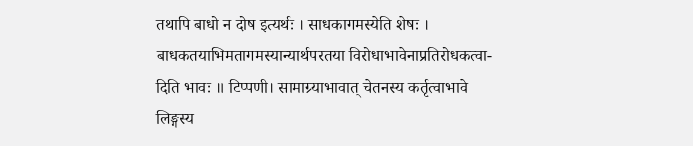तथापि बाधो न दोष इत्यर्थः । साधकागमस्येति शेषः । बाधकतयाभिमतागमस्यान्यार्थपरतया विरोधाभावेनाप्रतिरोधकत्वा- दिति भावः ॥ टिप्पणी। सामाग्र्याभावात् चेतनस्य कर्तृत्वाभावे लिङ्गस्य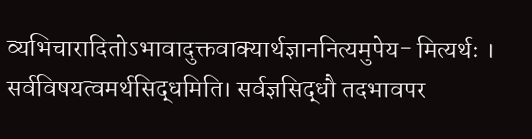व्यभिचारादितोऽभावादुक्तवाक्यार्थज्ञाननित्यमुपेय- मित्यर्थः । सर्वविषयत्वमर्थसिद्धमिति। सर्वज्ञसिद्धौ तदभावपर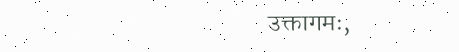उक्तागमः,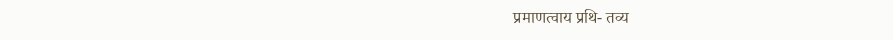प्रमाणत्वाय प्रथि- तव्य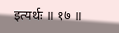इत्यर्थः ॥ १७ ॥